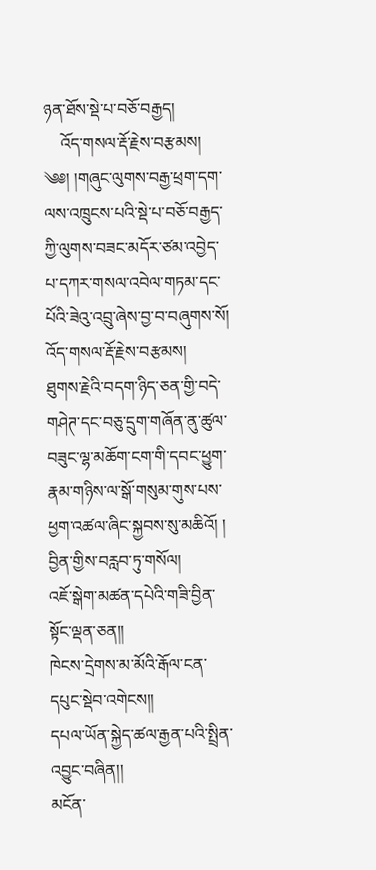ཉན་ཐོས་སྡེ་པ་བཅོ་བརྒྱད།
    འོད་གསལ་རྡོ་རྗེས་བརྩམས།
༄༅། །གཞུང་ལུགས་བརྒྱ་ཕྲག་དག་ལས་འཁྲུངས་པའི་སྡེ་པ་བཅོ་བརྒྱད་ཀྱི་ལུགས་བཟང་མདོར་ཙམ་འབྱེད་པ་དཀར་གསལ་འབེལ་གཏམ་དང་པོའི་ཟེའུ་འབྲུ་ཞེས་བྱ་བ་བཞུགས་སོ།
འོད་གསལ་རྡོ་རྗེས་བརྩམས།
ཐུགས་རྗེའི་བདག་ཉིད་ཅན་གྱི་བདེ་གཤེཊ་དང་བཅུ་དྲུག་གཞོན་ནུ་ཚུལ་བཟུང་ལྷ་མཆོག་ངག་གི་དབང་ཕྱུག་རྣམ་གཉིས་ལ་སྒོ་གསུམ་གུས་པས་ཕྱག་འཚལ་ཞིང་སྐྱབས་སུ་མཆིའོ། ། བྱིན་གྱིས་བརླབ་ཏུ་གསོལ།
འཇོ་སྒེག་མཚན་དཔེའི་གཟི་བྱིན་སྟོང་ལྡན་ཅན།།
ཁེངས་དྲེགས་མ་མོའི་རྒོལ་ངན་དཔུང་སྡེབ་འགེངས།།
དཔལ་ཡོན་སྐྱེད་ཚལ་རྒྱན་པའི་སྤྲིན་འབྱུང་བཞིན།།
མངོན་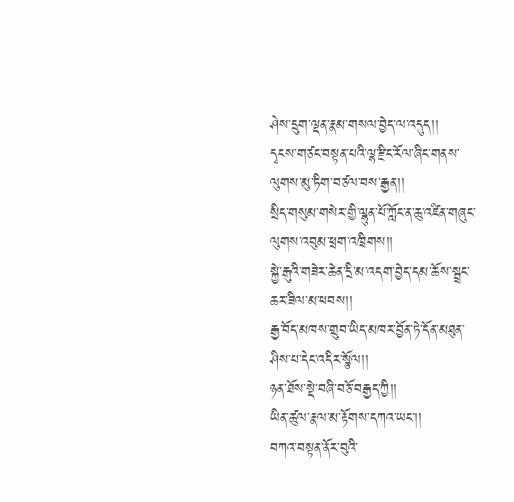ཤེས་དྲུག་ལྡན་རྣམ་གསལ་བྱེད་ལ་འདུད།།
དྭངས་གཙང་བསྟན་པའི་ལྷ་རྫིང་རོལ་ཞིང་གནས་ལུགས་མུ་ཏིག་བཙལ་བས་རྒྱན།།
སྲིད་གསུམ་གསེར་གྱི་ལྷུན་པོ་ཀློང་ན་ཆུ་འཛིན་གཞུང་ལུགས་འབུམ་ཕྲག་འཁྲིགས།།
སྐྱེ་རྒུའི་གཟེར་ཆེན་དྲི་མ་འདག་བྱེད་དམ་ཆོས་སྦྲང་ཆར་ཟིལ་མ་ཕབས།།
རྒྱ་བོད་མཁས་གྲུབ་ཡིད་མཁར་བྱོན་ཏེ་དོན་མཐུན་ཤིས་པ་དེང་འདིར་སྩོལ།།
ཉན་ཐོས་སྡེ་བཞི་བཅོ་བརྒྱད་ཀྱི།།
ཡིན་ཚུལ་རྣལ་མ་རྟོགས་དཀའ་ཡང་།།
བཀའ་བསྟན་ནོར་བུའི་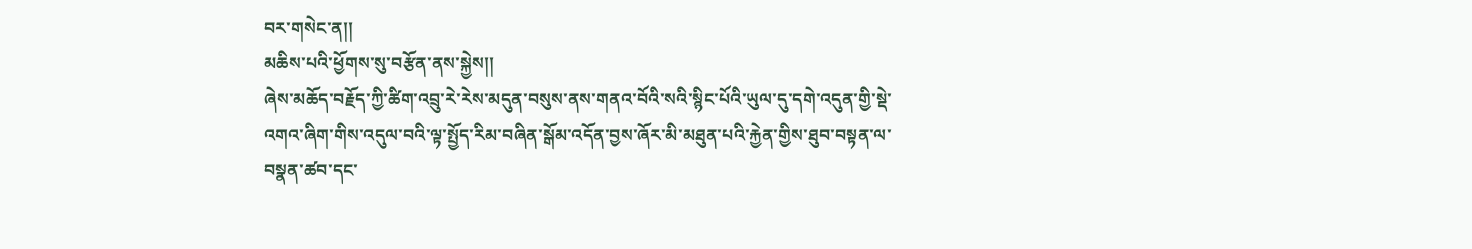བར་གསེང་ན།།
མཆིས་པའི་ཕྱོགས་སུ་བརྩོན་ནས་སྐྱེས།།
ཞེས་མཆོད་བརྗོད་ཀྱི་ཚིག་འབྲུ་རེ་རེས་མདུན་བསུས་ནས་གནའ་བོའི་སའི་སྙིང་པོའི་ཡུལ་དུ་དགེ་འདུན་གྱི་སྡེ་འགའ་ཞིག་གིས་འདུལ་བའི་ལྟ་སྤྱོད་རིམ་བཞིན་སྒོམ་འདོན་བྱས་ཞོར་མི་མཐུན་པའི་རྐྱེན་གྱིས་ཐུབ་བསྟན་ལ་བསྣན་ཚབ་དང་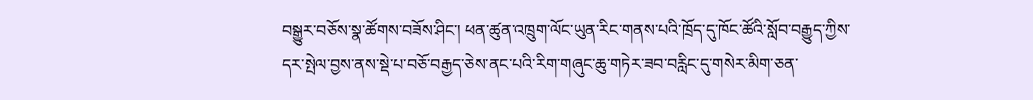བསྒྱུར་བཅོས་སྣ་ཚོགས་བཟོས་ཤིང་། ཕན་ཚུན་འཁྲུག་ལོང་ཡུན་རིང་གནས་པའི་ཁྲོད་དུ་ཁོང་ཚོའི་སློབ་བརྒྱུད་ཀྱིས་དར་སྤེལ་བྱས་ནས་སྡེ་པ་བཅོ་བརྒྱད་ཅེས་ནང་པའི་རིག་གཞུང་ཆུ་གཏེར་ཟབ་བརླིང་དུ་གསེར་མིག་ཅན་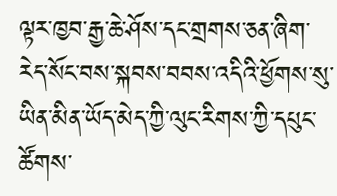ལྟར་ཁྱབ་རྒྱ་ཆེ་ཤོས་དང་གྲགས་ཅན་ཞིག་རེད་སོང་བས་སྐབས་བབས་འདིའི་ཕྱོགས་སུ་ཡིན་མིན་ཡོད་མེད་ཀྱི་ལུང་རིགས་ཀྱི་དཔུང་ཚོགས་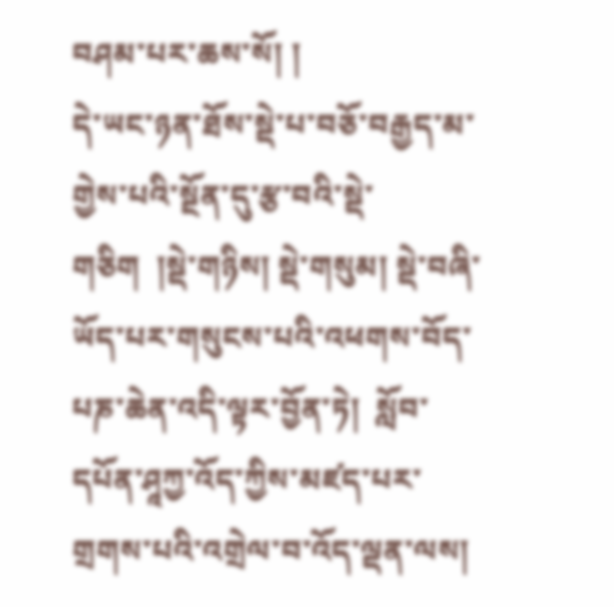བཤམ་པར་ཆས་སོ། །
དེ་ཡང་ཉན་ཐོས་སྡེ་པ་བཅོ་བརྒྱད་མ་གྱེས་པའི་སྔོན་དུ་རྩ་བའི་སྡེ་གཅིག  །སྡེ་གཉིས། སྡེ་གསུམ། སྡེ་བཞི་ཡོད་པར་གསུངས་པའི་འཕགས་བོད་པཎ་ཆེན་འདི་ལྟར་བྱོན་ཏེ།  སློབ་དཔོན་ཤཱཀྱ་འོད་ཀྱིས་མཛད་པར་གྲགས་པའི་འགྲེལ་བ་འོད་ལྡན་ལས།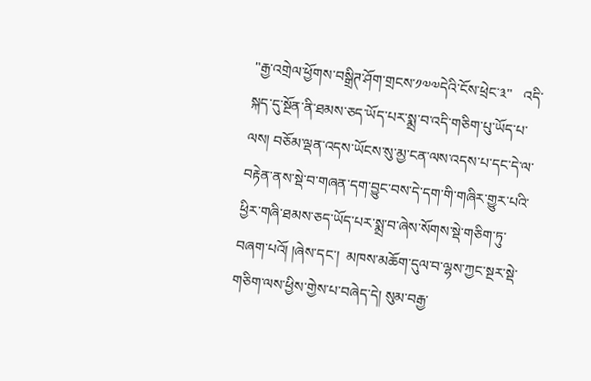"རྒྱ་འགྲེལ་ཕྱོགས་བསྒྲིཊ་ཤོག་གྲངས་༡༧༧དེའི་ངོས་ཕྲེང་༣"   འདི་སྐད་དུ་སྔོན་ནི་ཐམས་ཅད་ཡོད་པར་སྨྲ་བ་འདི་གཅིག་པུ་ཡོད་པ་ལས། བཅོམ་ལྡན་འདས་ཡོངས་སུ་མྱ་ངན་ལས་འདས་པ་དང་དེ་ལ་བརྟེན་ནས་སྡེ་བ་གཞན་དག་བྱུང་བས་དེ་དག་གི་གཞིར་གྱུར་པའི་ཕྱིར་གཞི་ཐམས་ཅད་ཡོད་པར་སྨྲ་བ་ཞེས་སོགས་སྡེ་གཅིག་ཏུ་བཞག་པའོ། །ཞེས་དང་།  མཁས་མཆོག་དུལ་བ་ལྷས་ཀྱང་སྔར་སྡེ་གཅིག་ལས་ཕྱིས་གྱེས་པ་བཞེད་དེ། སུམ་བརྒྱ་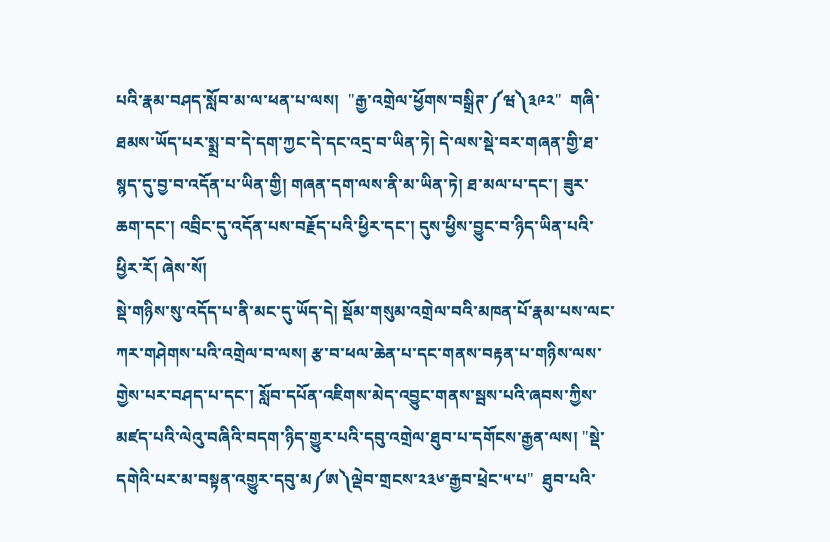པའི་རྣམ་བཤད་སློབ་མ་ལ་ཕན་པ་ལས།  "རྒྱ་འགྲེལ་ཕྱོགས་བསྒྲིཊ་༼ཝ༽༣༩༢"  གཞི་ཐམས་ཡོད་པར་སྨྲ་བ་དེ་དག་ཀྱང་དེ་དང་འདྲ་བ་ཡིན་ཏེ། དེ་ལས་སྡེ་བར་གཞན་གྱི་ཐ་སྙད་དུ་བྱ་བ་འདོན་པ་ཡིན་གྱི། གཞན་དག་ལས་ནི་མ་ཡིན་ཏེ། ཐ་མལ་པ་དང་། ཟུར་ཆག་དང་། འབྲིང་དུ་འདོན་པས་བརྗོད་པའི་ཕྱིར་དང་། དུས་ཕྱིས་བྱུང་བ་ཉིད་ཡིན་པའི་ཕྱིར་རོ། ཞེས་སོ།
སྡེ་གཉིས་སུ་འདོད་པ་ནི་མང་དུ་ཡོད་དེ། སྡོམ་གསུམ་འགྲེལ་བའི་མཁན་པོ་རྣམ་པས་ལང་ཀར་གཤེགས་པའི་འགྲེལ་བ་ལས། རྩ་བ་ཕལ་ཆེན་པ་དང་གནས་བརྟན་པ་གཉིས་ལས་གྱེས་པར་བཤད་པ་དང་། སློབ་དཔོན་འཇིགས་མེད་འབྱུང་གནས་སྦས་པའི་ཞབས་ཀྱིས་མཛད་པའི་ལེའུ་བཞིའི་བདག་ཉིད་གྱུར་པའི་དབུ་འགྲེལ་ཐུབ་པ་དགོངས་རྒྱན་ལས། "སྡེ་དགེའི་པར་མ་བསྟན་འགྱུར་དབུ་མ༼ཨ༽ལྡེབ་གྲངས་༢༣༦་རྒྱབ་ཕྲེང་༥་པ"  ཐུབ་པའི་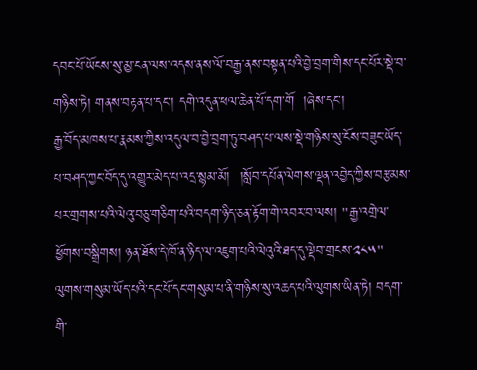དབང་པོ་ཡོངས་སུ་མྱ་ངན་ལས་འདས་ནས་ལོ་བརྒྱ་ནས་བསྟན་པའི་བྱེ་བྲག་གིས་དང་པོར་སྡེ་བ་གཉིས་ཏེ། གནས་བརྟན་པ་དང་། དགེ་འདུན་ཕལ་ཆེན་པོ་དག་གོ  །ཞེས་དང་།
རྒྱ་བོད་མཁས་པ་རྣམས་ཀྱིས་འདུལ་བ་བྱེ་བྲག་ཏུ་བཤད་པ་ལས་སྡེ་གཉིས་སུ་ངོས་བཟུང་ཡོད་པ་བཤད་ཀྱང་བོད་དུ་འགྱུར་མེད་པ་འདྲ་སྙམ་མོ།  །སློབ་དཔོན་ལེགས་ལྡན་འབྱེད་ཀྱིས་བརྩམས་པར་གྲགས་པའི་ལེའུ་བཅུ་གཅིག་པའི་བདག་ཉིད་ཅན་རྟོག་གེ་འབར་བ་ལས། "རྒྱ་འགྲེལ་ཕྱོགས་བསྒྲིགས། ཉན་ཐོས་དེ་ཁོ་ན་ཉིད་ལ་འཇུག་པའི་ལེའུའི་ཐད་དུ་ལྡེབ་གྲངས་༢༨༥"  ལུགས་གསུམ་ཡོད་པའི་དང་པོ་དང་གསུམ་པ་ནི་གཉིས་སུ་འཆད་པའི་ལུགས་ཡིན་ཏེ། བདག་གི་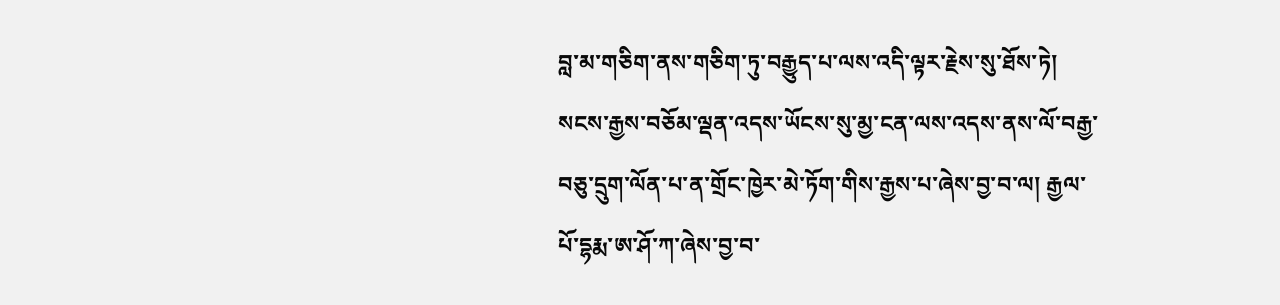བླ་མ་གཅིག་ནས་གཅིག་ཏུ་བརྒྱུད་པ་ལས་འདི་ལྟར་རྗེས་སུ་ཐོས་ཏེ། སངས་རྒྱས་བཅོམ་ལྡན་འདས་ཡོངས་སུ་མྱ་ངན་ལས་འདས་ནས་ལོ་བརྒྱ་བཅུ་དྲུག་ལོན་པ་ན་གྲོང་ཁྱེར་མེ་ཏོག་གིས་རྒྱས་པ་ཞེས་བྱ་བ་ལ། རྒྱལ་པོ་དྷརྨ་ཨ་ཤོ་ཀ་ཞེས་བྱ་བ་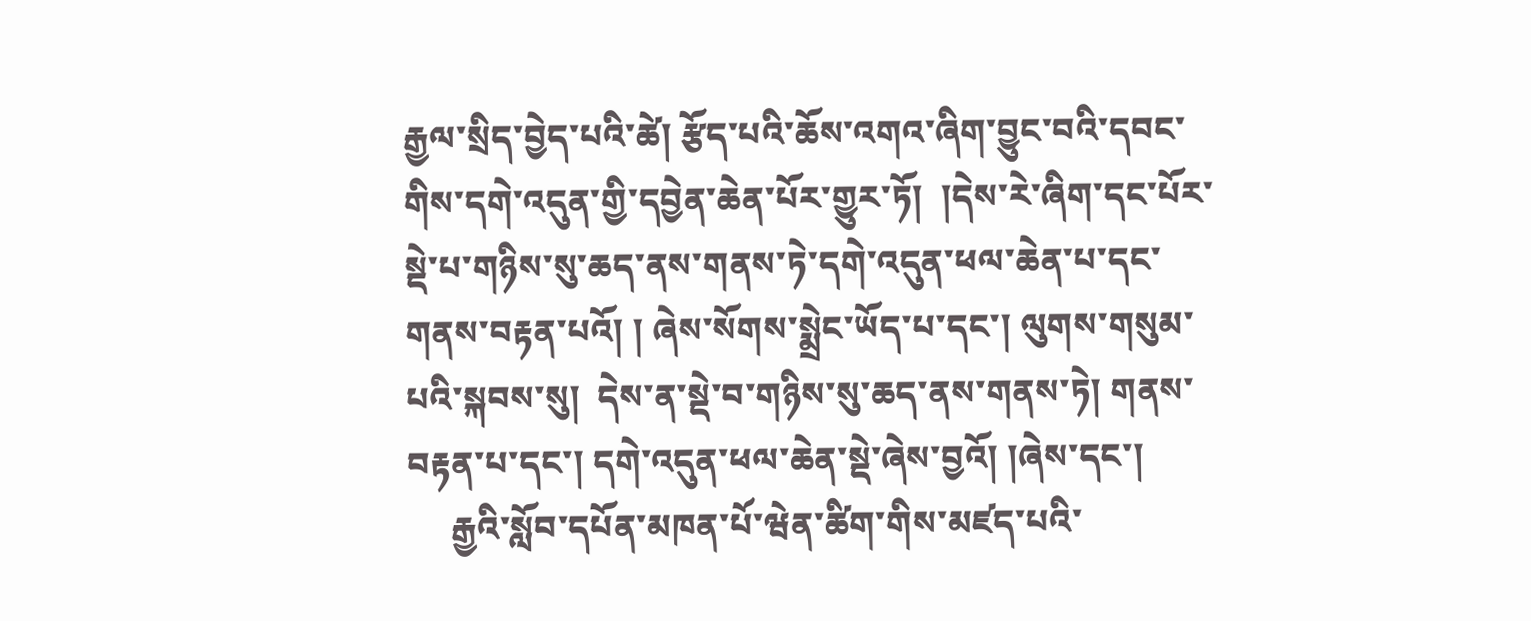རྒྱལ་སྲིད་བྱེད་པའི་ཚེ། རྩོད་པའི་ཆོས་འགའ་ཞིག་བྱུང་བའི་དབང་གིས་དགེ་འདུན་གྱི་དབྱེན་ཆེན་པོར་གྱུར་ཏོ།  །དེས་རེ་ཞིག་དང་པོར་སྡེ་པ་གཉིས་སུ་ཆད་ནས་གནས་ཏེ་དགེ་འདུན་ཕལ་ཆེན་པ་དང་གནས་བརྟན་པའོ། ། ཞེས་སོགས་སྨྲེང་ཡོད་པ་དང་། ལུགས་གསུམ་པའི་སྐབས་སུ།  དེས་ན་སྡེ་བ་གཉིས་སུ་ཆད་ནས་གནས་ཏེ། གནས་བརྟན་པ་དང་། དགེ་འདུན་ཕལ་ཆེན་སྡེ་ཞེས་བྱའོ། །ཞེས་དང་།
     རྒྱའི་སློབ་དཔོན་མཁན་པོ་ཝེན་ཚིག་གིས་མཛད་པའི་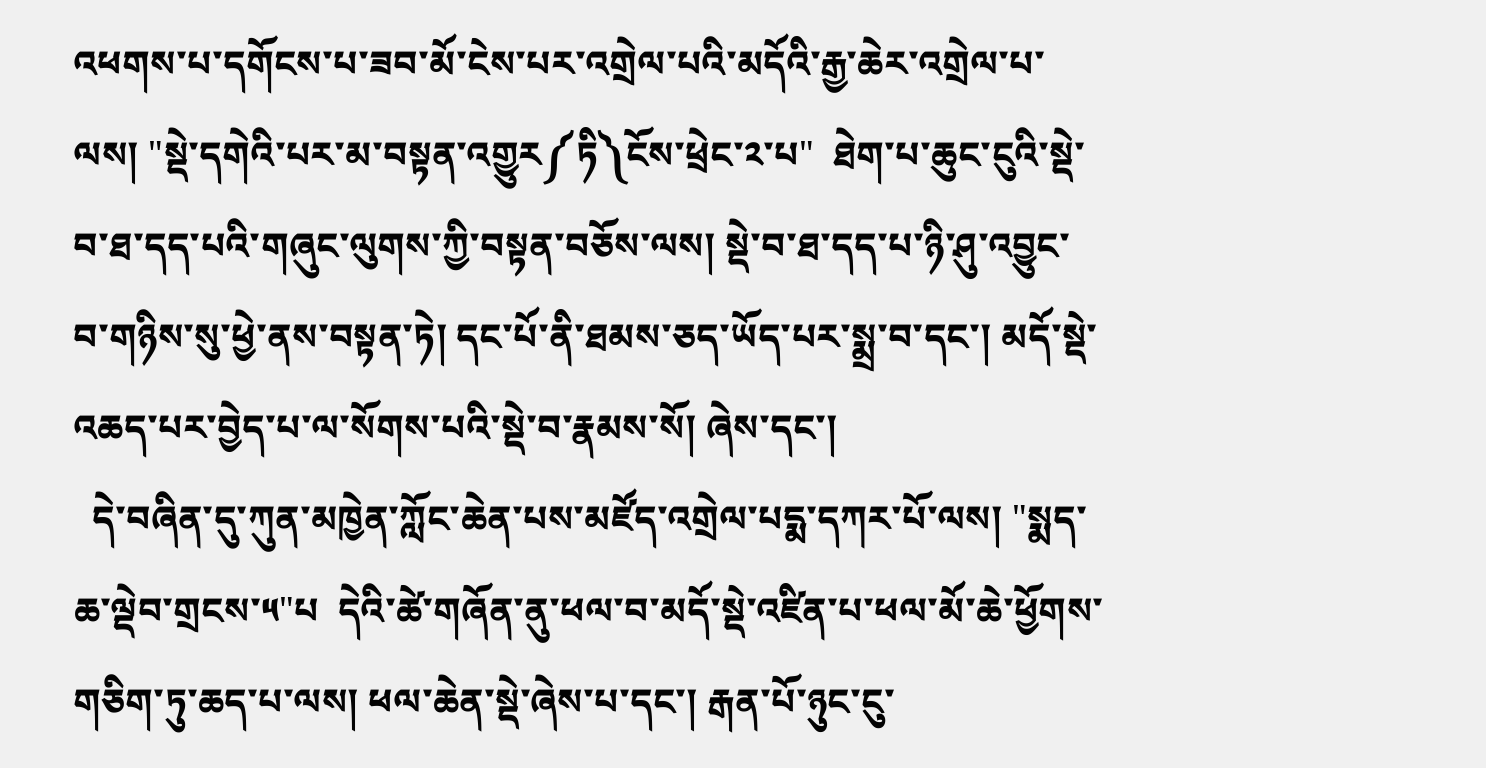འཕགས་པ་དགོངས་པ་ཟབ་མོ་ངེས་པར་འགྲེལ་པའི་མདོའི་རྒྱ་ཆེར་འགྲེལ་པ་ལས། "སྡེ་དགེའི་པར་མ་བསྟན་འགྱུར༼ཏི༽ངོས་ཕྲེང་༢་པ"  ཐེག་པ་ཆུང་ངུའི་སྡེ་བ་ཐ་དད་པའི་གཞུང་ལུགས་ཀྱི་བསྟན་བཅོས་ལས། སྡེ་བ་ཐ་དད་པ་ཉི་ཤུ་འབྱུང་བ་གཉིས་སུ་ཕྱེ་ནས་བསྟན་ཏེ། དང་པོ་ནི་ཐམས་ཅད་ཡོད་པར་སྨྲ་བ་དང་། མདོ་སྡེ་འཆད་པར་བྱེད་པ་ལ་སོགས་པའི་སྡེ་བ་རྣམས་སོ། ཞེས་དང་།
  དེ་བཞིན་དུ་ཀུན་མཁྱེན་ཀློང་ཆེན་པས་མཛོད་འགྲེལ་པདྨ་དཀར་པོ་ལས། "སྨད་ཆ་ལྡེབ་གྲངས་༥"པ  དེའི་ཚེ་གཞོན་ནུ་ཕལ་བ་མདོ་སྡེ་འཛིན་པ་ཕལ་མོ་ཆེ་ཕྱོགས་གཅིག་ཏུ་ཆད་པ་ལས། ཕལ་ཆེན་སྡེ་ཞེས་པ་དང་། རྒན་པོ་ཉུང་ངུ་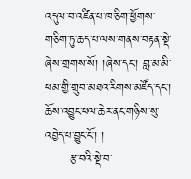འདུལ་བ་འཛིན་པ་ཁ་ཅིག་ཕྱོགས་གཅིག་ཏུ་ཆད་པ་ལས་གནས་བརྟན་སྡེ་ཞེས་གྲགས་སོ། །ཞེས་དང་། བླ་མ་མི་ཕམ་གྱི་གྲུབ་མཐའ་རིགས་མཛོད་དང་། ཆོས་འབྱུང་ཕལ་ཆེར་ནང་གཉིས་སུ་འབྱེད་པ་བྱུང་ངོ་། །
      རྩ་བའི་སྡེ་བ་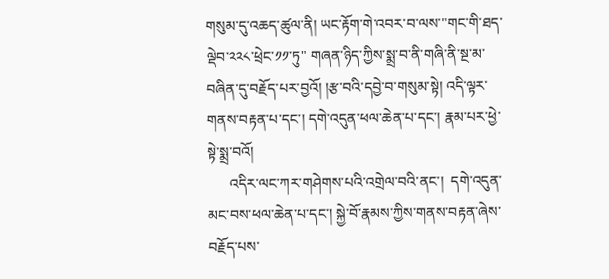གསུམ་དུ་འཆད་ཚུལ་ནི། ཡང་རྟོག་གེ་འབར་བ་ལས་"གང་གི་ཐད་ལྡེབ་༢༢༨་ཕྲེང་༡༡་ཏུ" གཞན་ཉིད་ཀྱིས་སྨྲ་བ་ནི་གཞི་ནི་སྔ་མ་བཞིན་དུ་བརྗོད་པར་བྱའོ། །རྩ་བའི་དབྱེ་བ་གསུམ་སྟེ། འདི་ལྟར་གནས་བརྟན་པ་དང་། དགེ་འདུན་ཕལ་ཆེན་པ་དང་། རྣམ་པར་ཕྱེ་སྟེ་སྨྲ་བའོ།
      འདིར་ལང་ཀར་གཤེགས་པའི་འགྲེལ་བའི་ནང་།  དགེ་འདུན་མང་བས་ཕལ་ཆེན་པ་དང་། སྐྱེ་བོ་རྣམས་ཀྱིས་གནས་བརྟན་ཞེས་བརྗོད་པས་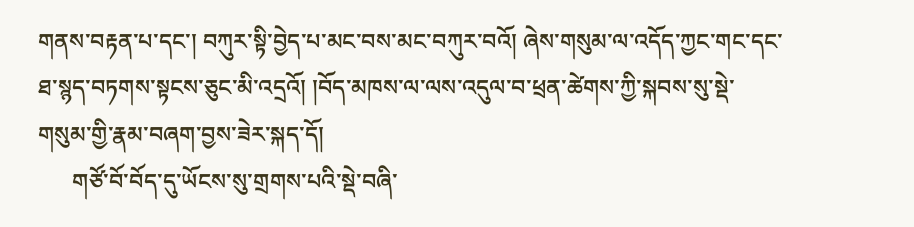གནས་བརྟན་པ་དང་། བཀུར་སྟི་བྱེད་པ་མང་བས་མང་བཀུར་བའོ། ཞེས་གསུམ་ལ་འདོད་ཀྱང་གང་དང་ཐ་སྙད་བཏགས་སྟངས་ཅུང་མི་འདྲའོ། །བོད་མཁས་ལ་ལས་འདུལ་བ་ཕྲན་ཚེགས་ཀྱི་སྐབས་སུ་སྡེ་གསུམ་གྱི་རྣམ་བཞག་བྱས་ཟེར་སྐད་དོ།
      གཙོ་བོ་བོད་དུ་ཡོངས་སུ་གྲགས་པའི་སྡེ་བཞི་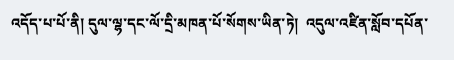འདོད་པ་པོ་ནི། དུལ་ལྷ་དང་ལོ་དྲི་མཁན་པོ་སོགས་ཡིན་ཏེ།  འདུལ་འཛིན་སློབ་དཔོན་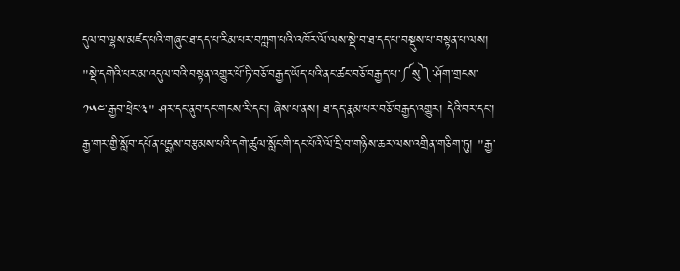དུལ་བ་ལྷས་མཛད་པའི་གཞུང་ཐ་དད་པ་རིམ་པར་བཀླག་པའི་འཁོར་ལོ་ལས་སྡེ་བ་ཐ་དད་པ་བསྡུས་པ་བསྟན་པ་ལས། "སྡེ་དགེའི་པར་མ་འདུལ་བའི་བསྟན་འགྱུར་པོ་ཏི་བཅོ་བརྒྱད་ཡོད་པའི་ནང་ཚང་བཅོ་བརྒྱད་པ་༼སུ༽་ཤོག་གྲངས་༡༥༤་རྒྱབ་ཕྲེང་༣" ཤར་དང་ནུབ་དང་གངས་རི་དང་། ཞེས་པ་ནས། ཐ་དད་རྣམ་པར་བཅོ་བརྒྱད་འགྱུར། དེའི་བར་དང་། རྒྱ་གར་གྱི་སློབ་དཔོན་པདྨས་བརྩམས་པའི་དགེ་ཚུལ་སློང་གི་དང་པོའི་ལོ་དྲི་བ་གཉིས་ཆར་ལས་འགྲིན་གཅིག་ཏུ། "རྒྱ་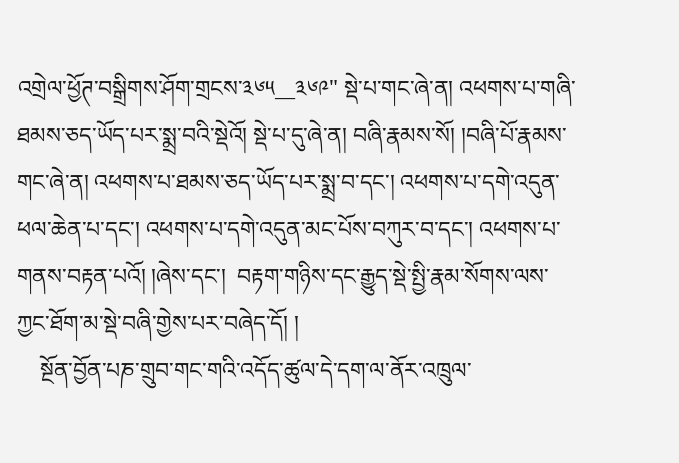འགྲེལ་ཕྱོཊ་བསྒྲིགས་ཤོག་གྲངས་༣༦༥__༣༦༩" སྡེ་པ་གང་ཞེ་ན། འཕགས་པ་གཞི་ཐམས་ཅད་ཡོད་པར་སྨྲ་བའི་སྡེའོ། སྡེ་པ་དུ་ཞེ་ན། བཞི་རྣམས་སོ། །བཞི་པོ་རྣམས་གང་ཞེ་ན། འཕགས་པ་ཐམས་ཅད་ཡོད་པར་སྨྲ་བ་དང་། འཕགས་པ་དགེ་འདུན་ཕལ་ཆེན་པ་དང་། འཕགས་པ་དགེ་འདུན་མང་པོས་བཀུར་བ་དང་། འཕགས་པ་གནས་བརྟན་པའོ། །ཞེས་དང་།  བརྟག་གཉིས་དང་རྒྱུད་སྡེ་སྤྱི་རྣམ་སོགས་ལས་ཀྱང་ཐོག་མ་སྡེ་བཞི་གྱེས་པར་བཞེད་དོ། །
    སྔོན་བྱོན་པཎ་གྲུབ་གང་གའི་འདོད་ཚུལ་དེ་དག་ལ་ནོར་འཁྲུལ་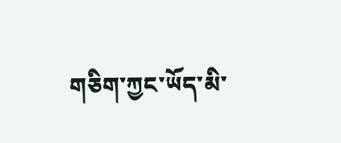གཅིག་ཀྱང་ཡོད་མི་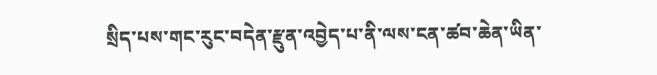སྲིད་པས་གང་རུང་བདེན་རྫུན་འབྱེད་པ་ནི་ལས་ངན་ཚབ་ཆེན་ཡིན་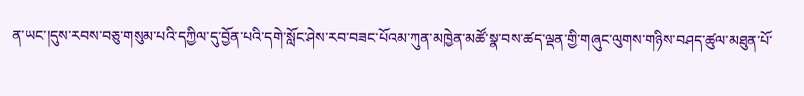ན་ཡང་།དུས་རབས་བཅུ་གསུམ་པའི་དཀྱིལ་དུ་བྱོན་པའི་དགེ་སློང་ཤེས་རབ་བཟང་པོའམ་ཀུན་མཁྱེན་མཚོ་སྣ་བས་ཚད་ལྡན་གྱི་གཞུང་ལུགས་གཉིས་བཤད་ཚུལ་མཐུན་པོ་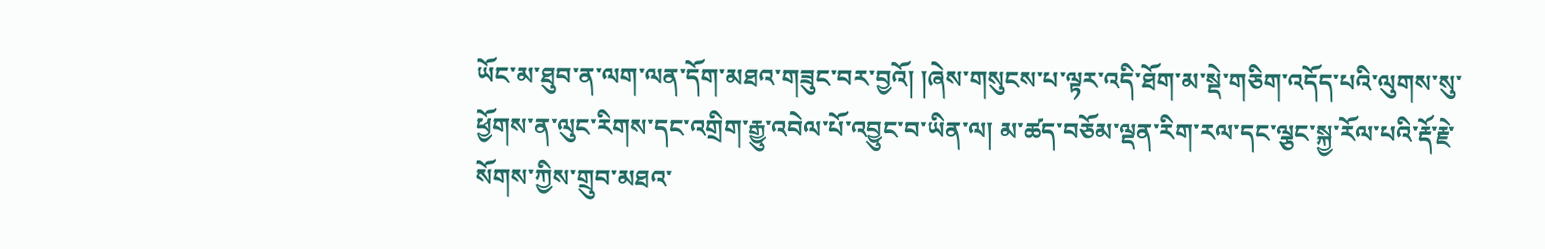ཡོང་མ་ཐུབ་ན་ལག་ལན་དོག་མཐའ་གཟུང་བར་བྱའོ། །ཞེས་གསུངས་པ་ལྟར་འདི་ཐོག་མ་སྡེ་གཅིག་འདོད་པའི་ལུགས་སུ་ཕྱོགས་ན་ལུང་རིགས་དང་འགྲིག་རྒྱུ་འབེལ་པོ་འབྱུང་བ་ཡིན་ལ། མ་ཚད་བཅོམ་ལྡན་རིག་རལ་དང་ལྕང་སྐྱ་རོལ་པའི་རྡོ་རྗེ་སོགས་ཀྱིས་གྲུབ་མཐའ་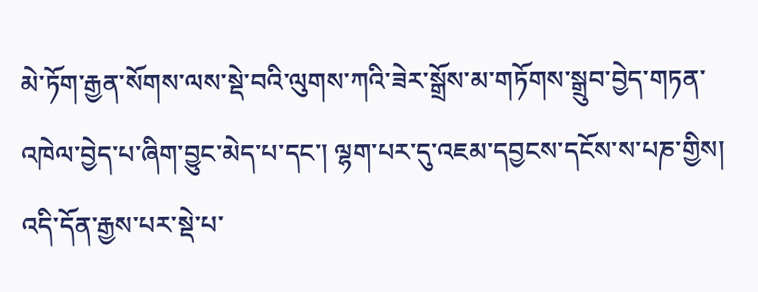མེ་ཏོག་རྒྱན་སོགས་ལས་སྡེ་བའི་ལུགས་ཀའི་ཟེར་སྒྲོས་མ་གཏོགས་སྒྲུབ་བྱེད་གཏན་འཁེལ་བྱེད་པ་ཞིག་བྱུང་མེད་པ་དང་། ལྷག་པར་དུ་འཇམ་དབྱངས་དངོས་ས་པཎ་གྱིས། འདི་དོན་རྒྱས་པར་སྡེ་པ་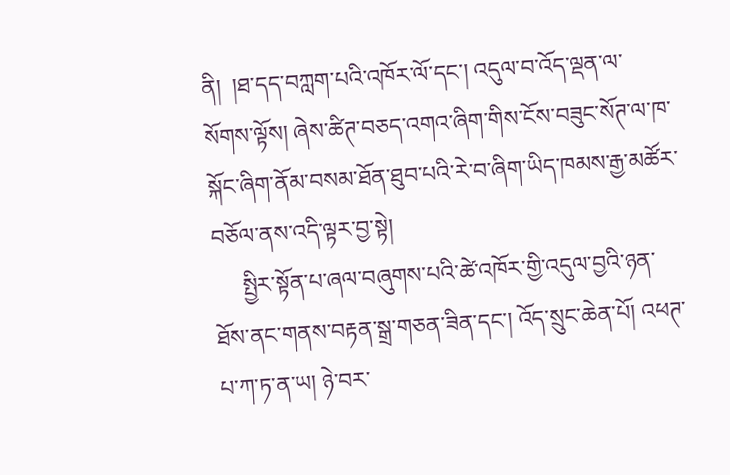ནི།  །ཐ་དད་བཀླག་པའི་འཁོར་ལོ་དང་། འདུལ་བ་འོད་ལྡན་ལ་སོགས་ལྟོས། ཞེས་ཚིཊ་བཅད་འགའ་ཞིག་གིས་ངོས་བཟུང་སོཊ་ལ་ཁ་སྐོང་ཞིག་ནོམ་བསམ་ཐོན་ཐུབ་པའི་རེ་བ་ཞིག་ཡིད་ཁམས་རྒྱ་མཚོར་བཅོལ་ནས་འདི་ལྟར་བྱ་སྟེ།
     སྤྱིར་སྟོན་པ་ཞལ་བཞུགས་པའི་ཚེ་འཁོར་གྱི་འདུལ་བྱའི་ཉན་ཐོས་ནང་གནས་བརྟན་སྒྲ་གཅན་ཟིན་དང་། འོད་སྲུང་ཆེན་པོ། འཕཊ་པ་ཀ་ཏ་ན་ཡ། ཉེ་བར་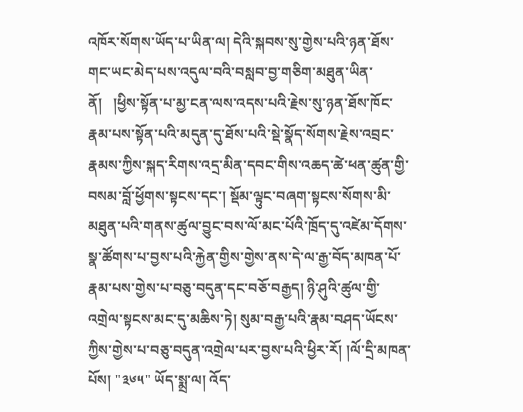འཁོར་སོགས་ཡོད་པ་ཡིན་ལ། དེའི་སྐབས་སུ་གྱེས་པའི་ཉན་ཐོས་གང་ཡང་མེད་པས་འདུལ་བའི་བསླབ་བྱ་གཅིག་མཐུན་ཡིན་ནོ།   །ཕྱིས་སྟོན་པ་མྱ་ངན་ལས་འདས་པའི་རྗེས་སུ་ཉན་ཐོས་ཁོང་རྣམ་པས་སྟོན་པའི་མདུན་དུ་ཐོས་པའི་སྡེ་སྣོད་སོགས་རྗེས་འབྲང་རྣམས་ཀྱིས་སྐད་རིགས་འདྲ་མིན་དབང་གིས་འཆད་ཚེ་ཕན་ཚུན་གྱི་བསམ་བློ་ཕྱོགས་སྟངས་དང་། སྡོམ་ལྟུང་བཞག་སྟངས་སོགས་མི་མཐུན་པའི་གནས་ཚུལ་བྱུང་བས་ལོ་མང་པོའི་ཁྲོད་དུ་འཛེམ་དོགས་སྣ་ཚོགས་པ་བྱས་པའི་རྐྱེན་གྱིས་གྱེས་ནས་དེ་ལ་རྒྱ་བོད་མཁན་པོ་རྣམ་པས་གྱེས་པ་བཅུ་བདུན་དང་བཅོ་བརྒྱད། ཉི་ཤུའི་ཚུལ་གྱི་འགྲེལ་སྟངས་མང་དུ་མཆིས་ཏེ། སུམ་བརྒྱ་པའི་རྣམ་བཤད་ཡོངས་ཀྱིས་གྱེས་པ་བཅུ་བདུན་འགྲེལ་པར་བྱས་པའི་ཕྱིར་རོ། །ལོ་དྲི་མཁན་པོས། "༣༦༥" ཡོད་སྨྲ་ལ། འོད་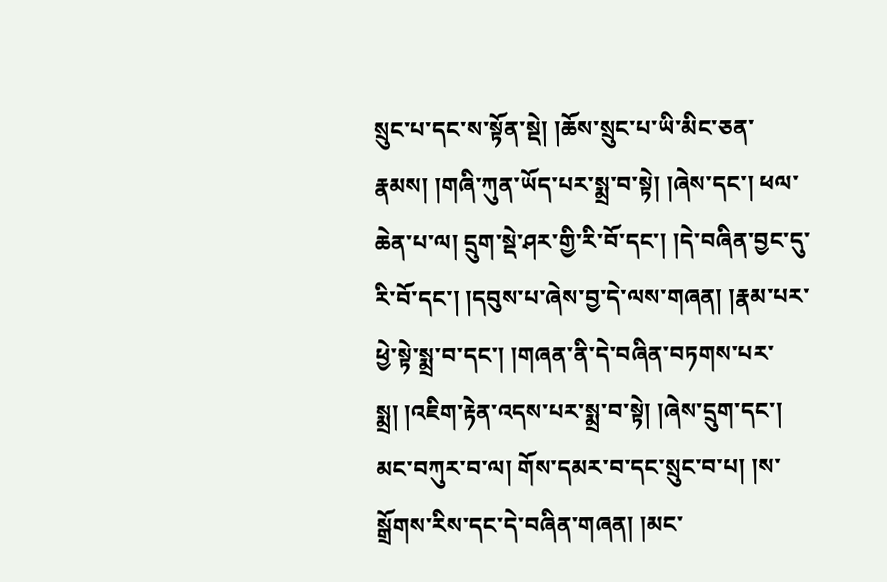སྲུང་པ་དང་ས་སྟོན་སྡེ། །ཆོས་སྲུང་པ་ཡི་མིང་ཅན་རྣམས། །གཞི་ཀུན་ཡོད་པར་སྨྲ་བ་སྟེ། །ཞེས་དང་། ཕལ་ཆེན་པ་ལ། དྲུག་སྡེ་ཤར་གྱི་རི་བོ་དང་། །དེ་བཞིན་བྱང་དུ་རི་བོ་དང་། །དབུས་པ་ཞེས་བྱ་དེ་ལས་གཞན། །རྣམ་པར་ཕྱེ་སྟེ་སྨྲ་བ་དང་། །གཞན་ནི་དེ་བཞིན་བཏགས་པར་སྨྲ། །འཇིག་རྟེན་འདས་པར་སྨྲ་བ་སྟེ། །ཞེས་དྲུག་དང་། མང་བཀུར་བ་ལ། གོས་དམར་བ་དང་སྲུང་བ་པ། །ས་སྒྲོགས་རིས་དང་དེ་བཞིན་གཞན། །མང་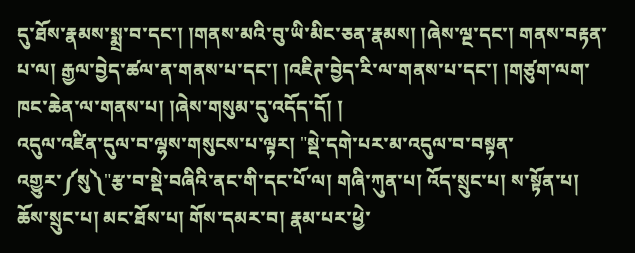དུ་ཐོས་རྣམས་སྨྲ་བ་དང་། །གནས་མའི་བུ་ཡི་མིང་ཅན་རྣམས། །ཞེས་ལྔ་དང་། གནས་བརྟན་པ་ལ། རྒྱལ་བྱེད་ཚལ་ན་གནས་པ་དང་། །འཇིཊ་བྱེད་རི་ལ་གནས་པ་དང་། །གཙུག་ལག་ཁང་ཆེན་ལ་གནས་པ། །ཞེས་གསུམ་དུ་འདོད་དོ། །
འདུལ་འཛིན་དུལ་བ་ལྷས་གསུངས་པ་ལྟར། "སྡེ་དགེ་པར་མ་འདུལ་བ་བསྟན་འགྱུར་༼སུ༽"རྩ་བ་སྡེ་བཞིའི་ནང་གི་དང་པོ་ལ། གཞི་ཀུན་པ། འོད་སྲུང་པ། ས་སྟོན་པ། ཆོས་སྲུང་པ། མང་ཐོས་པ། གོས་དམར་བ། རྣམ་པར་ཕྱེ་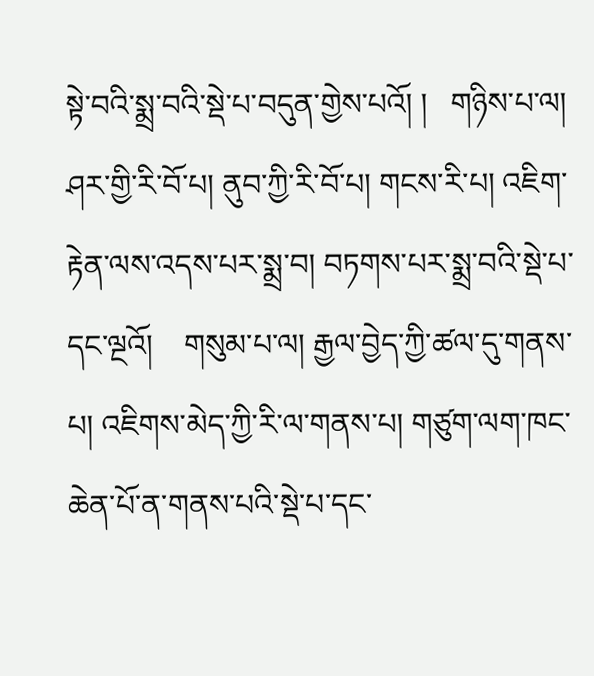སྟེ་བའི་སྨྲ་བའི་སྡེ་པ་བདུན་གྱེས་པའོ། །   གཉིས་པ་ལ། ཤར་གྱི་རི་བོ་པ། ནུབ་ཀྱི་རི་བོ་པ། གངས་རི་པ། འཇིག་རྟེན་ལས་འདས་པར་སྨྲ་བ། བཏགས་པར་སྨྲ་བའི་སྡེ་པ་དང་ལྔའོ།    གསུམ་པ་ལ། རྒྱལ་བྱེད་ཀྱི་ཚལ་དུ་གནས་པ། འཇིགས་མེད་ཀྱི་རི་ལ་གནས་པ། གཙུག་ལག་ཁང་ཆེན་པོ་ན་གནས་པའི་སྡེ་པ་དང་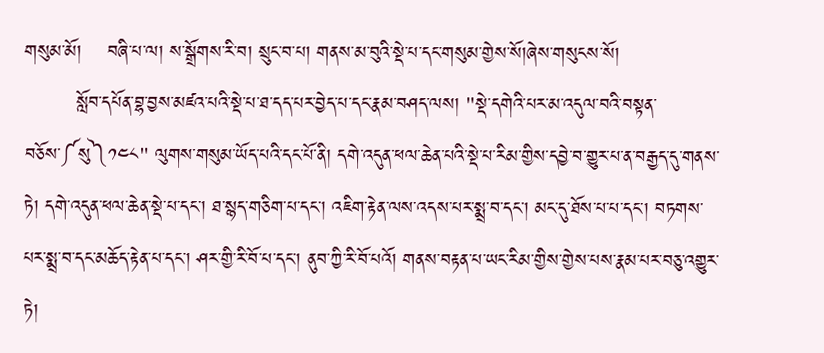གསུམ་མོ།    བཞི་པ་ལ། ས་སྒྲོགས་རི་བ། སྲུང་བ་པ། གནས་མ་བུའི་སྡེ་པ་དང་གསུམ་གྱེས་སོ།ཞེས་གསུངས་སོ།
        སློབ་དཔོན་བྷ་བྱས་མཛའ་པའི་སྡེ་པ་ཐ་དད་པར་བྱེད་པ་དང་རྣམ་བཤད་ལས། "སྡེ་དགེའི་པར་མ་འདུལ་བའི་བསྟན་བཅོས་༼སུ༽༡༤༨" ལུགས་གསུམ་ཡོད་པའི་དང་པོ་ནི། དགེ་འདུན་ཕལ་ཆེན་པའི་སྡེ་པ་རིམ་གྱིས་དབྱེ་བ་གྱུར་པ་ན་བརྒྱད་དུ་གནས་ཏེ། དགེ་འདུན་ཕལ་ཆེན་སྡེ་པ་དང་། ཐ་སྙད་གཅིག་པ་དང་། འཇིག་རྟེན་ལས་འདས་པར་སྨྲ་བ་དང་། མང་དུ་ཐོས་པ་པ་དང་། བཏགས་པར་སྨྲ་བ་དང་མཆོད་རྟེན་པ་དང་། ཤར་གྱི་རི་བོ་པ་དང་། ནུབ་ཀྱི་རི་བོ་པའོ། གནས་བརྟན་པ་ཡང་རིམ་གྱིས་གྱེས་པས་རྣམ་པར་བཅུ་འགྱུར་ཏེ།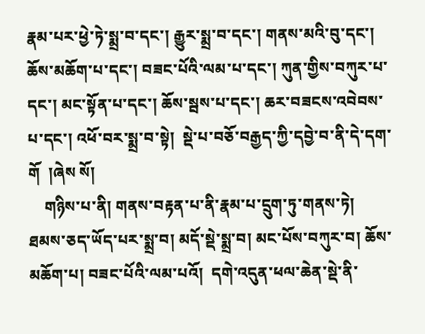རྣམ་པར་ཕྱེ་ཏེ་སྨྲ་བ་དང་། རྒྱུར་སྨྲ་བ་དང་། གནས་མའི་བུ་དང་། ཆོས་མཆོག་པ་དང་། བཟང་པོའི་ལམ་པ་དང་། ཀུན་གྱིས་བཀུར་པ་དང་། མང་སྟོན་པ་དང་། ཆོས་སྦས་པ་དང་། ཆར་བཟངས་འབེབས་པ་དང་། འཕོ་བར་སྨྲ་བ་སྟེ།  སྡེ་པ་བཅོ་བརྒྱད་ཀྱི་དབྱེ་བ་ནི་དེ་དག་གོ  །ཞེས སོ།
    གཉིས་པ་ནི། གནས་བརྟན་པ་ནི་རྣམ་པ་དྲུག་ཏུ་གནས་ཏེ། ཐམས་ཅད་ཡོད་པར་སྨྲ་བ། མདོ་སྡེ་སྨྲ་བ། མང་པོས་བཀུར་བ། ཆོས་མཆོག་པ། བཟང་པོའི་ལམ་པའོ།  དགེ་འདུན་ཕལ་ཆེན་སྡེ་ནི་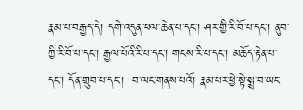རྣམ་པ་བརྒྱད་དེ། དགེ་འདུན་ཕལ་ཆེན་པ་དང་། ཤར་གྱི་རི་བོ་པ་དང་། ནུབ་ཀྱི་རི་བོ་པ་དང་། རྒྱལ་པོའི་རི་པ་དང་། གངས་རི་པ་དང་། མཆོད་རྟེན་པ་དང་། དོན་གྲུབ་པ་དང་།  བ་ལང་གནས་པའོ། རྣམ་པར་ཕྱེ་སྟེ་སྨྲ་བ་ཡང་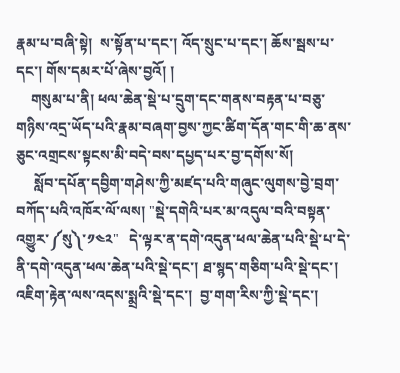རྣམ་པ་བཞི་སྟེ།  ས་སྟོན་པ་དང་། འོད་སྲུང་པ་དང་། ཆོས་སྦས་པ་དང་། གོས་དམར་པོ་ཞེས་བྱའོ། །
    གསུམ་པ་ནི། ཕལ་ཆེན་སྡེ་པ་དྲུག་དང་གནས་བརྟན་པ་བཅུ་གཉིས་འདྲ་ཡོད་པའི་རྣམ་བཞག་བྱས་ཀྱང་ཚིག་དོན་གང་གི་ཆ་ནས་ཅུང་འགྲངས་སྟངས་མི་བདེ་བས་དཔྱད་པར་བྱ་དགོས་སོ།
     སློབ་དཔོན་དབྱིག་གཤེས་ཀྱི་མཛད་པའི་གཞུང་ལུགས་བྱེ་བྲག་བཀོད་པའི་འཁོར་ལོ་ལས། "སྡེ་དགེའི་པར་མ་འདུལ་བའི་བསྟན་འགྱུར་༼སུ༽་༡༤༢"   དེ་ལྟར་ན་དགེ་འདུན་ཕལ་ཆེན་པའི་སྡེ་པ་དེ་ནི་དགེ་འདུན་ཕལ་ཆེན་པའི་སྡེ་དང་། ཐ་སྙད་གཅིག་པའི་སྡེ་དང་། འཇིག་རྟེན་ལས་འདས་སྨྲའི་སྡེ་དང་།  བྱ་གག་རིས་ཀྱི་སྡེ་དང་།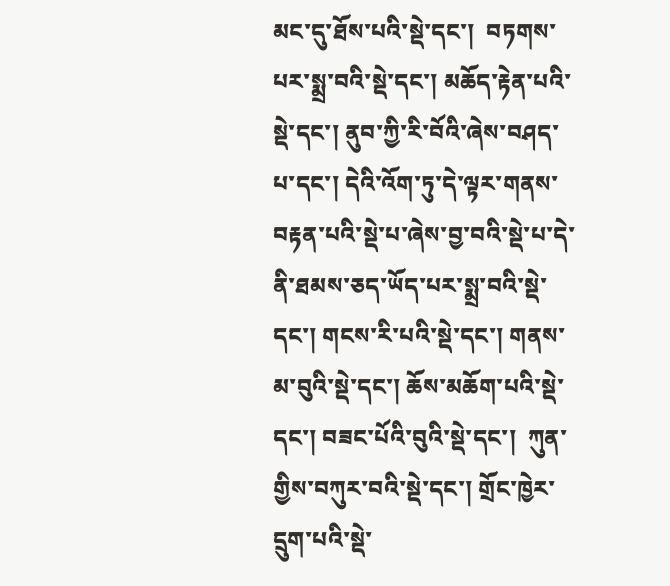མང་དུ་ཐོས་པའི་སྡེ་དང་།  བཏགས་པར་སྨྲ་བའི་སྡེ་དང་། མཆོད་རྟེན་པའི་སྡེ་དང་། ནུབ་ཀྱི་རི་བོའི་ཞེས་བཤད་པ་དང་། དེའི་འོག་ཏུ་དེ་ལྟར་གནས་བརྟན་པའི་སྡེ་པ་ཞེས་བྱ་བའི་སྡེ་པ་དེ་ནི་ཐམས་ཅད་ཡོད་པར་སྨྲ་བའི་སྡེ་དང་། གངས་རི་པའི་སྡེ་དང་། གནས་མ་བུའི་སྡེ་དང་། ཆོས་མཆོག་པའི་སྡེ་དང་། བཟང་པོའི་བུའི་སྡེ་དང་།  ཀུན་གྱིས་བཀུར་བའི་སྡེ་དང་། གྲོང་ཁྱེར་དྲུག་པའི་སྡེ་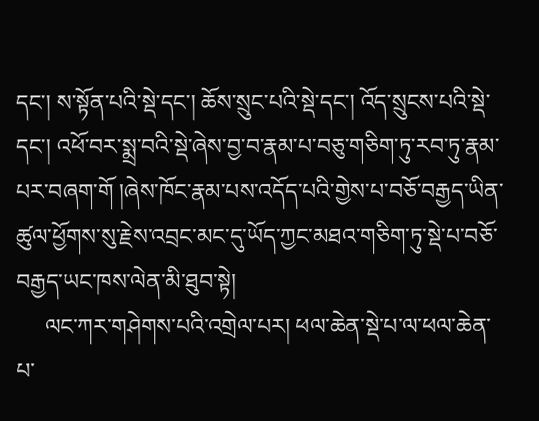དང་། ས་སྟོན་པའི་སྡེ་དང་། ཆོས་སྲུང་པའི་སྡེ་དང་། འོད་སྲུངས་པའི་སྡེ་དང་། འཕོ་བར་སྨྲ་བའི་སྡེ་ཞེས་བྱ་བ་རྣམ་པ་བཅུ་གཅིག་ཏུ་རབ་ཏུ་རྣམ་པར་བཞག་གོ །ཞེས་ཁོང་རྣམ་པས་འདོད་པའི་གྱེས་པ་བཅོ་བརྒྱད་ཡིན་ཚུལ་ཕྱོགས་སུ་རྗེས་འབྲང་མང་དུ་ཡོད་ཀྱང་མཐའ་གཅིག་ཏུ་སྡེ་པ་བཅོ་བརྒྱད་ཡང་ཁས་ལེན་མི་ཐུབ་སྟེ།
     ལང་ཀར་གཤེགས་པའི་འགྲེལ་པར། ཕལ་ཆེན་སྡེ་པ་ལ་ཕལ་ཆེན་པ་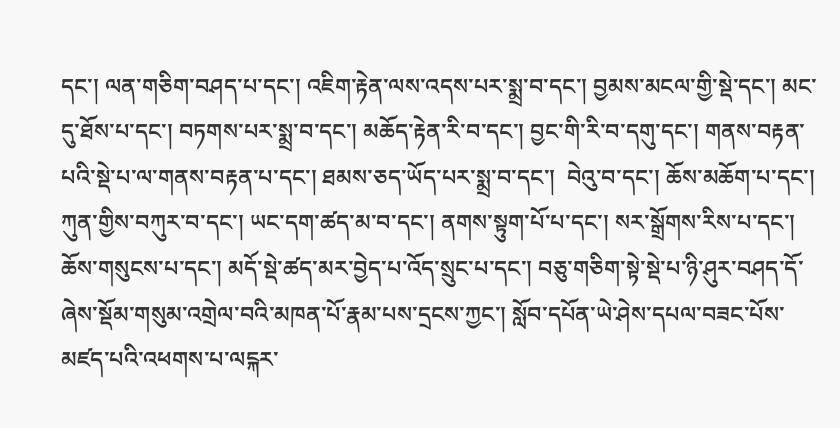དང་། ལན་གཅིག་བཤད་པ་དང་། འཇིག་རྟེན་ལས་འདས་པར་སྨྲ་བ་དང་། བྱམས་མངལ་གྱི་སྡེ་དང་། མང་དུ་ཐོས་པ་དང་། བཏགས་པར་སྨྲ་བ་དང་། མཆོད་རྟེན་རི་བ་དང་། བྱང་གི་རི་བ་དགུ་དང་། གནས་བརྟན་པའི་སྡེ་པ་ལ་གནས་བརྟན་པ་དང་། ཐམས་ཅད་ཡོད་པར་སྨྲ་བ་དང་།  བེའུ་བ་དང་། ཆོས་མཆོག་པ་དང་། ཀུན་གྱིས་བཀུར་བ་དང་། ཡང་དག་ཚད་མ་བ་དང་། ནགས་སྟུག་པོ་པ་དང་། སར་སྒྲོགས་རིས་པ་དང་། ཆོས་གསུངས་པ་དང་། མདོ་སྡེ་ཚད་མར་བྱེད་པ་འོད་སྲུང་པ་དང་། བཅུ་གཅིག་སྟེ་སྡེ་པ་ཉི་ཤུར་བཤད་དོ་ཞེས་སྡོམ་གསུམ་འགྲེལ་བའི་མཁན་པོ་རྣམ་པས་དྲངས་ཀྱང་། སློབ་དཔོན་ཡེ་ཤེས་དཔལ་བཟང་པོས་མཛད་པའི་འཕགས་པ་ལངྐར་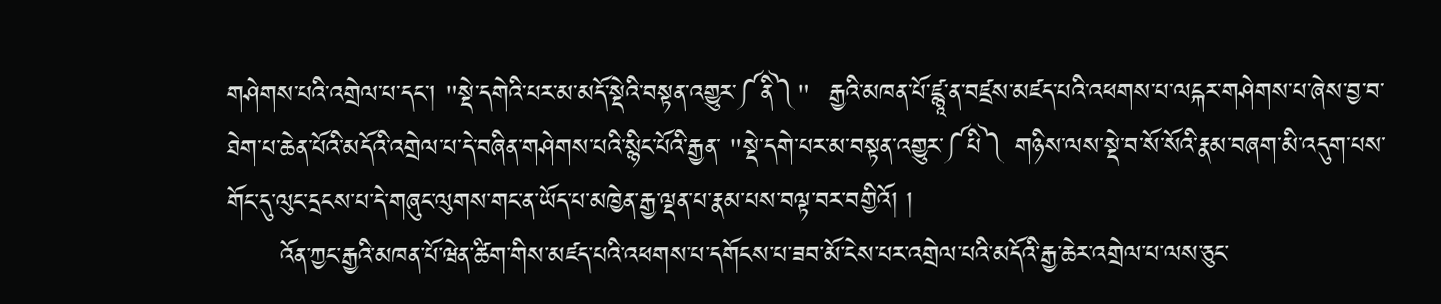གཤེགས་པའི་འགྲེལ་པ་དང་། "སྡེ་དགེའི་པར་མ་མདོ་སྡེའི་བསྟན་འགྱུར་༼ནི༽"  རྒྱའི་མཁན་པོ་ཛྙཱ་ན་བཛྲས་མཛད་པའི་འཕགས་པ་ལངྐར་གཤེགས་པ་ཞེས་བྱ་བ་ཐེག་པ་ཆེན་པོའི་མདོའི་འགྲེལ་པ་དེ་བཞིན་གཤེགས་པའི་སྙིང་པོའི་རྒྱན་ "སྡེ་དགེ་པར་མ་བསྟན་འགྱུར་༼པི༽ གཉིས་ལས་སྡེ་བ་སོ་སོའི་རྣམ་བཞག་མི་འདུག་པས་གོང་དུ་ལུང་དྲངས་པ་དེ་གཞུང་ལུགས་གང་ན་ཡོད་པ་མཁྱེན་རྒྱ་ལྡན་པ་རྣམ་པས་བལྟ་བར་བགྱིའོ། །
      འོན་ཀྱང་རྒྱའི་མཁན་པོ་ཝེན་ཚིག་གིས་མཛད་པའི་འཕགས་པ་དགོངས་པ་ཟབ་མོ་ངེས་པར་འགྲེལ་པའི་མདོའི་རྒྱ་ཆེར་འགྲེལ་པ་ལས་ཅུང་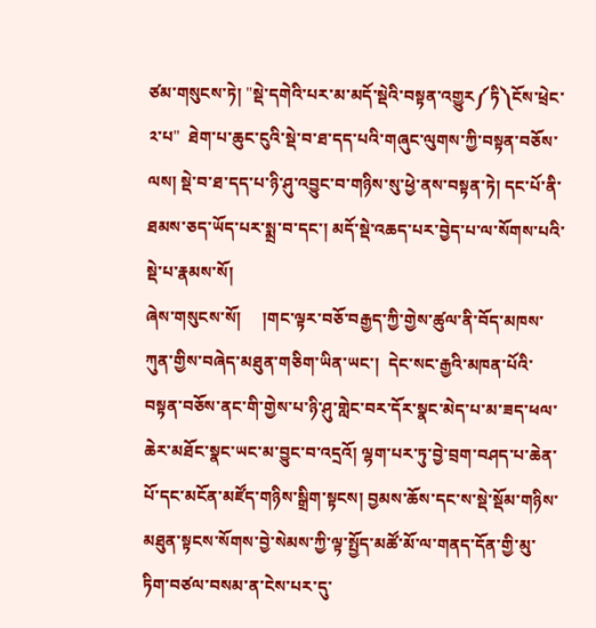ཙམ་གསུངས་ཏེ། "སྡེ་དགེའི་པར་མ་མདོ་སྡེའི་བསྟན་འགྱུར༼ཏི༽ངོས་ཕྲེང་༢་པ"  ཐེག་པ་ཆུང་ངུའི་སྡེ་བ་ཐ་དད་པའི་གཞུང་ལུགས་ཀྱི་བསྟན་བཅོས་ལས། སྡེ་བ་ཐ་དད་པ་ཉི་ཤུ་འབྱུང་བ་གཉིས་སུ་ཕྱེ་ནས་བསྟན་ཏེ། དང་པོ་ནི་ཐམས་ཅད་ཡོད་པར་སྨྲ་བ་དང་། མདོ་སྡེ་འཆད་པར་བྱེད་པ་ལ་སོགས་པའི་སྡེ་པ་རྣམས་སོ།
ཞེས་གསུངས་སོ།     །གང་ལྟར་བཅོ་བརྒྱད་ཀྱི་གྱེས་ཚུལ་ནི་བོད་མཁས་ཀུན་གྱིས་བཞེད་མཐུན་གཅིག་ཡིན་ཡང་།  དེང་སང་རྒྱའི་མཁན་པོའི་བསྟན་བཅོས་ནང་གི་གྱེས་པ་ཉི་ཤུ་གླེང་བར་དོར་སྣང་མེད་པ་མ་ཟད་ཕལ་ཆེར་མཐོང་སྣང་ཡང་མ་བྱུང་བ་འདྲའོ། ལྷག་པར་ཏུ་བྱེ་བྲག་བཤད་པ་ཆེན་པོ་དང་མངོན་མཛོད་གཉིས་སྒྲིག་སྟངས། བྱམས་ཆོས་དང་ས་སྡེ་སྡོམ་གཉིས་མཐུན་སྟངས་སོགས་བྱེ་སེམས་ཀྱི་ལྟ་སྤྱོད་མཚོ་མོ་ལ་གནད་དོན་གྱི་མུ་ཏིག་བཙལ་བསམ་ན་ངེས་པར་དུ་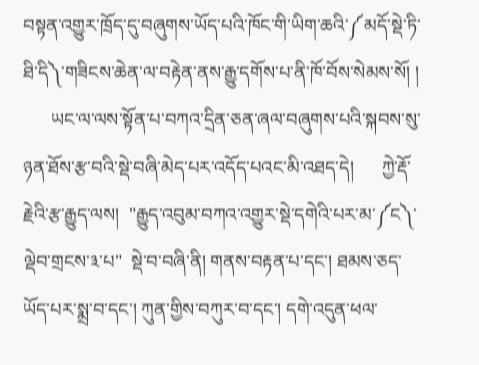བསྟན་འགྱུར་ཁྲོད་དུ་བཞུགས་ཡོད་པའི་ཁོང་གི་ཡིག་ཆའི་༼མདོ་སྡེ་ཏི་ཐི་དི༽་གཟིངས་ཆེན་ལ་བརྟེན་ནས་རྒྱུ་དགོས་པ་ནི་ཁོ་བོས་སེམས་སོ། །
      ཡང་ལ་ལས་སྟོན་པ་བཀའ་དྲིན་ཅན་ཞལ་བཞུགས་པའི་སྐབས་སུ་ཉན་ཐོས་རྩ་བའི་སྡེ་བཞི་མེད་པར་འདོད་པའང་མི་འཐད་དེ།      ཀྱེ་རྡོ་རྗེའི་རྩ་རྒྱུད་ལས།  "རྒྱུད་འབུམ་བཀའ་འགྱུར་སྡེ་དགེའི་པར་མ་༼ང༽་ལྡེབ་གྲངས་༣་པ"  སྡེ་བ་བཞི་ནི། གནས་བརྟན་པ་དང་། ཐམས་ཅད་ཡོད་པར་སྨྲ་བ་དང་། ཀུན་གྱིས་བཀུར་བ་དང་། དགེ་འདུན་ཕལ་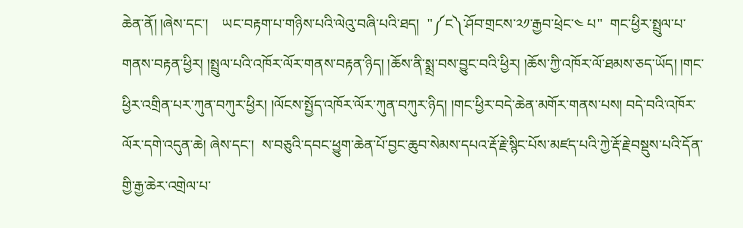ཆེན་ནོ། །ཞེས་དང་།    ཡང་བརྟག་པ་གཉིས་པའི་ལེའུ་བཞི་པའི་ཐད།  "༼ང༽་ཤོབ་གྲངས་༢༡་རྒྱབ་ཕྲེང་༤ པ"  གང་ཕྱིར་སྤྲུལ་པ་གནས་བརྟན་ཕྱིར། །སྤྲུལ་པའི་འཁོར་ལོར་གནས་བརྟན་ཉིད། །ཆོས་ནི་སྨྲ་བས་བྱུང་བའི་ཕྱིར། །ཆོས་ཀྱི་འཁོར་ལོ་ཐམས་ཅད་ཡོད། །གང་ཕྱིར་འགྲིན་པར་ཀུན་བཀུར་ཕྱིར། །ལོངས་སྤྱོད་འཁོར་ལོར་ཀུན་བཀུར་ཉིད། །གང་ཕྱིར་བདེ་ཆེན་མགོར་གནས་པས། བདེ་བའི་འཁོར་ལོར་དགེ་འདུན་ཆེ། ཞེས་དང་།  ས་བཅུའི་དབང་ཕྱུག་ཆེན་པོ་བྱང་ཆུབ་སེམས་དཔའ་རྡོ་རྗེ་སྙིང་པོས་མཛད་པའི་ཀྱེ་རྡོ་རྗེ་བསྡུས་པའི་དོན་གྱི་རྒྱ་ཆེར་འགྲེལ་པ་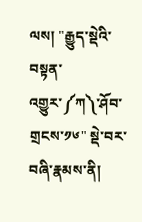ལས། "རྒྱུད་སྡེའི་བསྟན་འགྱུར་༼ཀ༽་ཤོབ་གྲངས་༡༦" སྡེ་བར་བཞི་རྣམས་ནི།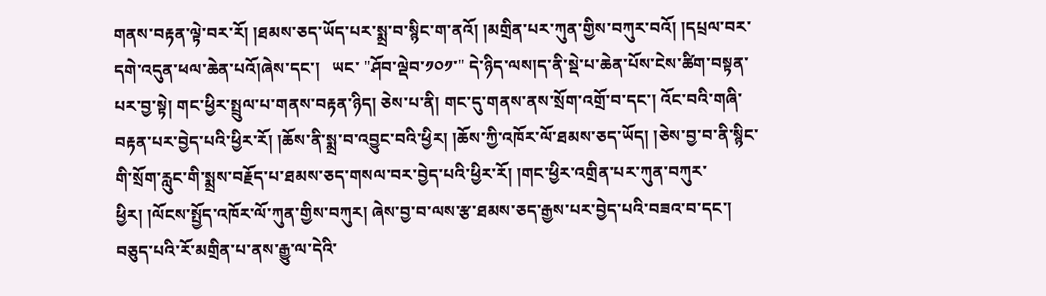གནས་བརྟན་ལྟེ་བར་རོ། །ཐམས་ཅད་ཡོད་པར་སྨྲ་བ་སྙིང་ག་ནའོ། །མགྲིན་པར་ཀུན་གྱིས་བཀུར་བའོ། །དཔྲལ་བར་དགེ་འདུན་ཕལ་ཆེན་པའོ།ཞེས་དང་།   ཡང་ "ཤོབ་ལྡེབ་༡༠༡་" དེ་ཉིད་ལས།ད་ནི་སྡེ་པ་ཆེན་པོས་ངེས་ཚིག་བསྟན་པར་བྱ་སྟེ། གང་ཕྱིར་སྤྲུལ་པ་གནས་བརྟན་ཉིད། ཅེས་པ་ནི། གང་དུ་གནས་ནས་སྲོག་འགྲོ་བ་དང་། འོང་བའི་གཞི་བརྟན་པར་བྱེད་པའི་ཕྱིར་རོ། །ཆོས་ནི་སྨྲ་བ་འབྱུང་བའི་ཕྱིར། །ཆོས་ཀྱི་འཁོར་ལོ་ཐམས་ཅད་ཡོད། །ཅེས་བྱ་བ་ནི་སྙིང་གི་སྲོག་རླུང་གི་སྨྲས་བརྗོད་པ་ཐམས་ཅད་གསལ་བར་བྱེད་པའི་ཕྱིར་རོ། །གང་ཕྱིར་འགྲིན་པར་ཀུན་བཀུར་ཕྱིར། །ལོངས་སྤྱོད་འཁོར་ལོ་ཀུན་གྱིས་བཀུར། ཞེས་བྱ་བ་ལས་རྩ་ཐམས་ཅད་རྒྱས་པར་བྱེད་པའི་བཟའ་བ་དང་། བཅུད་པའི་རོ་མགྲིན་པ་ནས་རྒྱུ་ལ་དེའི་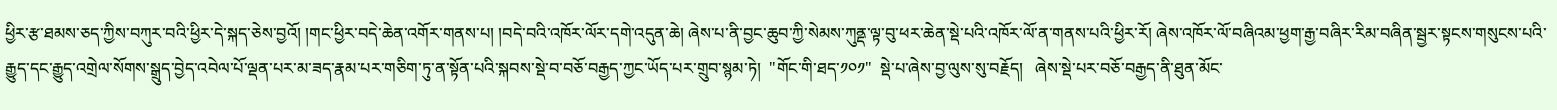ཕྱིར་རྩ་ཐམས་ཅད་ཀྱིས་བཀུར་བའི་ཕྱིར་དེ་སྐད་ཅེས་བྱའོ། །གང་ཕྱིར་བདེ་ཆེན་འགོར་གནས་པ། །བདེ་བའི་འཁོར་ལོར་དགེ་འདུན་ཆེ། ཞེས་པ་ནི་བྱང་ཆུབ་ཀྱི་སེམས་ཀུནྡ་ལྟ་བུ་ཕར་ཆེན་སྡེ་པའི་འཁོར་ལོ་ན་གནས་པའི་ཕྱིར་རོ། ཞེས་འཁོར་ལོ་བཞིའམ་ཕྱག་རྒྱ་བཞིར་རིམ་བཞིན་སྦྱར་སྟངས་གསུངས་པའི་རྒྱུད་དང་རྒྱུད་འགྲེལ་སོགས་སྒྲུད་བྱེད་འབེལ་པོ་ལྡན་པར་མ་ཟད་རྣམ་པར་གཅིག་ཏུ་ན་སྟོན་པའི་སྐབས་སྡེ་བ་བཅོ་བརྒྱད་ཀྱང་ཡོད་པར་གྲུབ་སྙམ་ཏེ།  "གོང་གི་ཐད་༡༠༡"  སྡེ་པ་ཞེས་བྱ་ལུས་སུ་བརྗོད།   ཞེས་སྡེ་པར་བཅོ་བརྒྱད་ནི་ཐུན་མོང་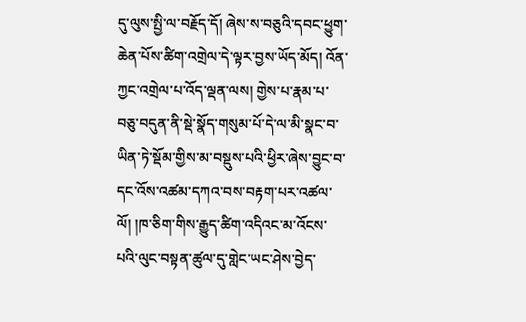དུ་ལུས་སྤྱི་ལ་བརྗོད་དོ། ཞེས་ས་བཅུའི་དབང་ཕྱུག་ཆེན་པོས་ཚིག་འགྲེལ་དེ་ལྟར་བྱས་ཡོད་མོད། འོན་ཀྱང་འགྲེལ་པ་འོད་ལྡན་ལས། གྱེས་པ་རྣམ་པ་བཅུ་བདུན་ནི་སྡེ་སྣོད་གསུམ་པོ་དེ་ལ་མི་སྣང་བ་ཡིན་ཏེ་སྡོམ་གྱིས་མ་བསྡུས་པའི་ཕྱིར་ཞེས་བྱུང་བ་དང་འོས་འཚམ་དཀའ་བས་བརྟག་པར་འཚལ་ལོ། །ཁ་ཅིག་གིས་རྒྱུད་ཚིག་འདིའང་མ་འོངས་པའི་ལུང་བསྟན་ཚུལ་དུ་གླེང་ཡང་ཤེས་བྱེད་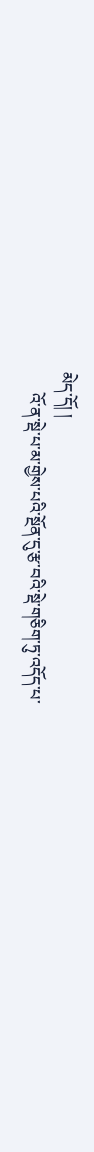མེད་དོ། །
     འོ་ན་སྡེ་པ་མ་གྱེས་པའི་སྔོན་དུ་རྩ་བའི་སྡེ་གཅིག་ཏུ་འདོད་པ་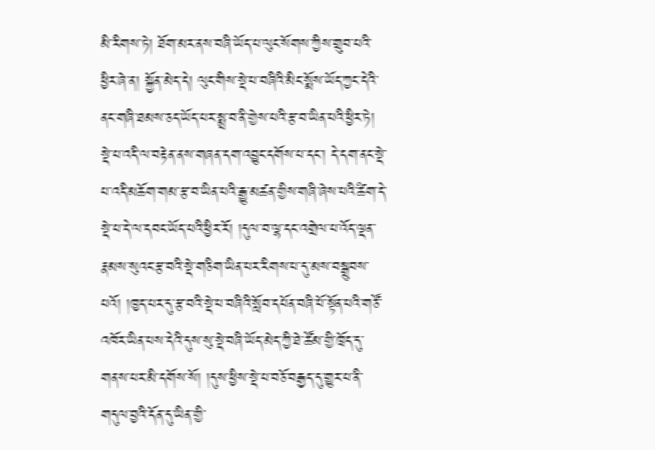མི་རིགས་ཏེ། ཐོག་མར་ནས་བཞི་ཡོད་པ་ལུང་སོགས་ཀྱིས་གྲུབ་པའི་ཕྱིར་ཞེ་ན། སྐྱོན་མེད་དེ། ལུང་གིས་སྡེ་པ་བཞིའི་མིང་སྨོས་ཡོད་ཀྱང་དེའི་ནང་གཞི་ཐམས་ཅད་ཡོད་པར་སྨྲ་བ་ནི་གྱེས་པའི་རྩ་བ་ཡིན་པའི་ཕྱིར་ཏེ། སྡེ་པ་འདི་ལ་བརྟེན་ནས་གཞན་དག་འབྱུང་དགོས་པ་དང་། དེ་དག་ནང་སྡེ་པ་འདི་མཆོག་གམ་རྩ་བ་ཡིན་པའི་རྒྱུ་མཚན་གྱིས་གཞི་ཞེས་པའི་ཚིག་དེ་སྡེ་པ་དེ་ལ་དབང་ཡོད་པའི་ཕྱིར་རོ། །དུལ་བ་ལྷ་དང་འགྲེལ་པ་འོད་ལྡན་རྣམས་སུའང་རྩ་བའི་སྡེ་གཅིག་ཡིན་པར་རིགས་པ་དུ་མས་བསྒྲུབས་པའོ། །ཁྱད་པར་དུ་རྩ་བའི་སྡེ་པ་བཞིའི་སློབ་དཔོན་བཞི་པོ་སྟོན་པའི་གཙོ་འཁོར་ཡིན་པས་དེའི་དུས་སུ་སྡེ་བཞི་ཡོད་མེད་ཀྱི་ཐེ་ཚོམ་གྱི་ཁྲོད་དུ་གནས་པར་མི་དགོས་སོ། །དུས་ཕྱིས་སྡེ་པ་བཅོ་བརྒྱད་དུ་གྱུར་པ་ནི་གདུལ་བྱའི་དོན་དུ་ཡིན་གྱི་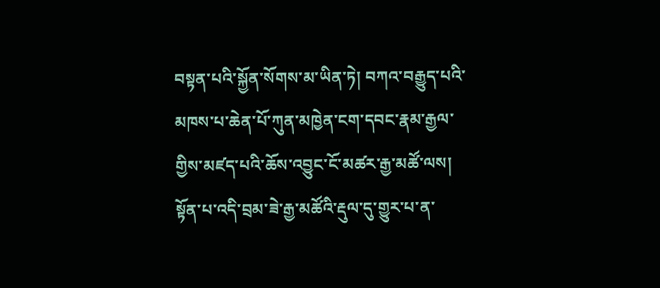བསྟན་པའི་སྐྱོན་སོགས་མ་ཡིན་ཏེ། བཀའ་བརྒྱུད་པའི་མཁས་པ་ཆེན་པོ་ཀུན་མཁྱེན་ངག་དབང་རྣམ་རྒྱལ་གྱིས་མཛད་པའི་ཆོས་འབྱུང་ངོ་མཚར་རྒྱ་མཚོ་ལས། སྟོན་པ་འདི་བྲམ་ཟེ་རྒྱ་མཚོའི་རྡུལ་དུ་གྱུར་པ་ན་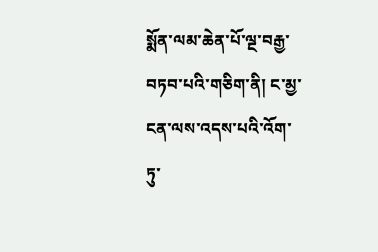སྨོན་ལམ་ཆེན་པོ་ལྔ་བརྒྱ་བཏབ་པའི་གཅིག་ནི། ང་མྱ་ངན་ལས་འདས་པའི་འོག་ཏུ་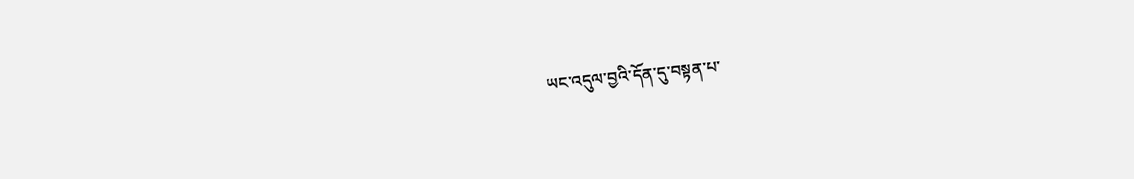ཡང་འདུལ་བྱའི་དོན་དུ་བསྟན་པ་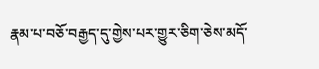རྣམ་པ་བཅོ་བརྒྱད་དུ་གྱེས་པར་གྱུར་ཅིག་ཅེས་མདོ་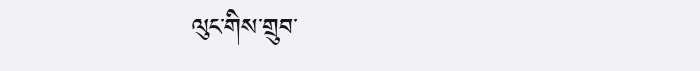ལུང་གིས་གྲུབ་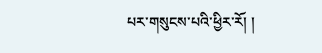པར་གསུངས་པའི་ཕྱིར་རོ། །